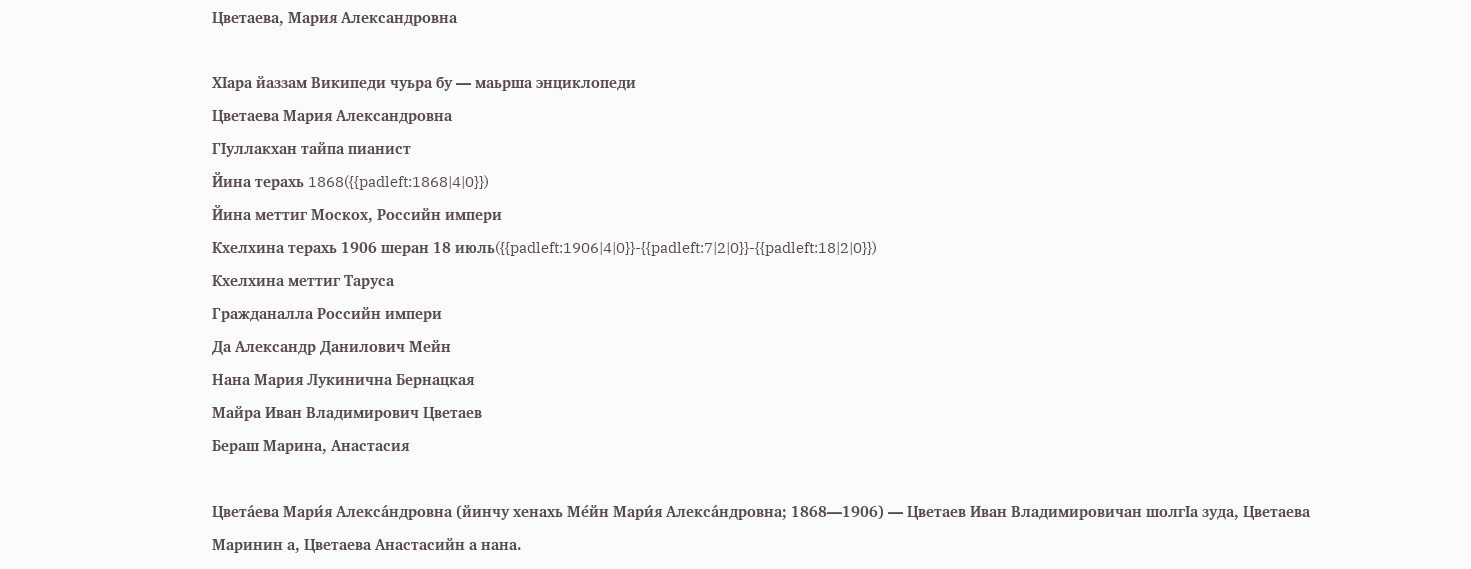Цветаева, Мария Александровна

ХӀара йаззам Википеди чуьра бу — маьрша энциклопеди
Цветаева Мария Александровна
ГӀуллакхан тайпа пианист
Йина терахь 1868({{padleft:1868|4|0}})
Йина меттиг Москох, Российн импери
Кхелхина терахь 1906 шеран 18 июль({{padleft:1906|4|0}}-{{padleft:7|2|0}}-{{padleft:18|2|0}})
Кхелхина меттиг Таруса
Гражданалла Российн импери
Да Александр Данилович Мейн
Нана Мария Лукинична Бернацкая
Майра Иван Владимирович Цветаев
Бераш Марина, Анастасия

Цвета́ева Мари́я Алекса́ндровна (йинчу хенахь Ме́йн Мари́я Алекса́ндровна; 1868—1906) — Цветаев Иван Владимировичан шолгӀа зуда, Цветаева Маринин а, Цветаева Анастасийн а нана.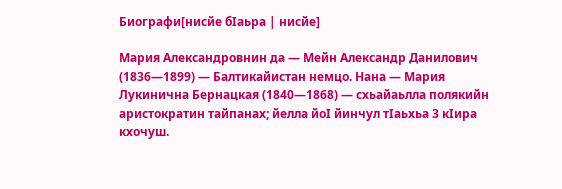Биографи[нисйе бӀаьра | нисйе]

Мария Александровнин да — Мейн Александр Данилович (1836—1899) — Балтикайистан немцо. Нана — Мария Лукинична Бернацкая (1840—1868) — схьайаьлла полякийн аристократин тайпанах; йелла йоӀ йинчул тӀаьхьа 3 кӀира кхочуш.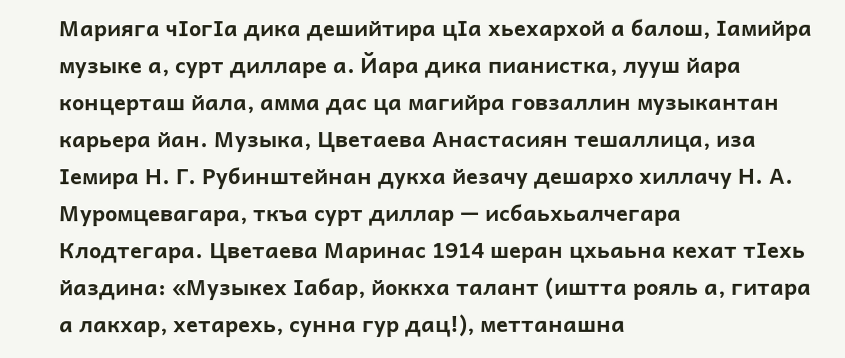Марияга чӀогӀа дика дешийтира цӀа хьехархой а балош, Ӏамийра музыке а, сурт дилларе а. Йара дика пианистка, лууш йара концерташ йала, амма дас ца магийра говзаллин музыкантан карьера йан. Музыка, Цветаева Анастасиян тешаллица, иза Ӏемира Н. Г. Рубинштейнан дукха йезачу дешархо хиллачу Н. А. Муромцевагара, ткъа сурт диллар — исбаьхьалчегара Клодтегара. Цветаева Маринас 1914 шеран цхьаьна кехат тӀехь йаздина: «Музыкех Ӏабар, йоккха талант (иштта рояль а, гитара а лакхар, хетарехь, сунна гур дац!), меттанашна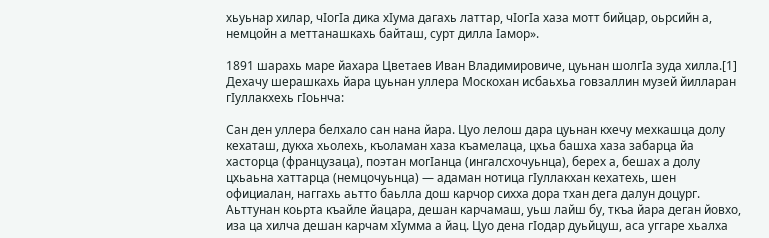хьуьнар хилар, чӀогӀа дика хӀума дагахь латтар, чӀогӀа хаза мотт бийцар, оьрсийн а, немцойн а меттанашкахь байташ, сурт дилла Ӏамор».

1891 шарахь маре йахара Цветаев Иван Владимировиче, цуьнан шолгӀа зуда хилла.[1] Дехачу шерашкахь йара цуьнан уллера Москохан исбаьхьа говзаллин музей йилларан гӀуллакхехь гӀоьнча:

Сан ден уллера белхало сан нана йара. Цуо лелош дара цуьнан кхечу мехкашца долу кехаташ, дукха хьолехь, къоламан хаза къамелаца, цхьа башха хаза забарца йа хасторца (французаца), поэтан могӀанца (ингалсхочуьнца), берех а, бешах а долу цхьаьна хаттарца (немцочуьнца) — адаман нотица гӀуллакхан кехатехь, шен официалан, наггахь аьтто баьлла дош карчор сихха дора тхан дега далун доцург. Аьттунан коьрта къайле йацара, дешан карчамаш, уьш лайш бу, ткъа йара деган йовхо, иза ца хилча дешан карчам хӀумма а йац. Цуо дена гӀодар дуьйцуш, аса уггаре хьалха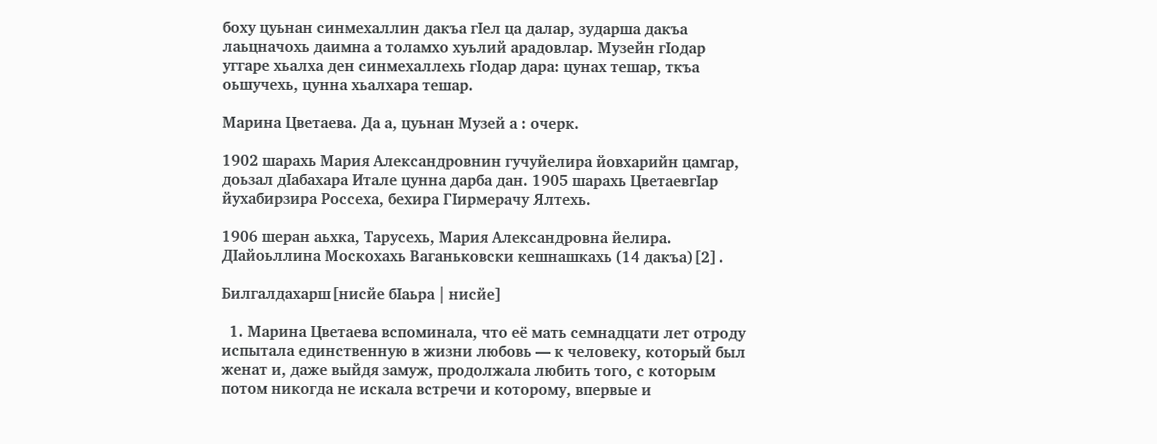боху цуьнан синмехаллин дакъа гӀел ца далар, зударша дакъа лаьцначохь даимна а толамхо хуьлий арадовлар. Музейн гӀодар уггаре хьалха ден синмехаллехь гӀодар дара: цунах тешар, ткъа оьшучехь, цунна хьалхара тешар.

Марина Цветаева. Да а, цуьнан Музей а : очерк.

1902 шарахь Мария Александровнин гучуйелира йовхарийн цамгар, доьзал дӀабахара Итале цунна дарба дан. 1905 шарахь ЦветаевгӀар йухабирзира Россеха, бехира ГӀирмерачу Ялтехь.

1906 шеран аьхка, Тарусехь, Мария Александровна йелира. ДӀайоьллина Москохахь Ваганьковски кешнашкахь (14 дакъа)[2].

Билгалдахарш[нисйе бӀаьра | нисйе]

  1. Марина Цветаева вспоминала, что её мать семнадцати лет отроду испытала единственную в жизни любовь — к человеку, который был женат и, даже выйдя замуж, продолжала любить того, с которым потом никогда не искала встречи и которому, впервые и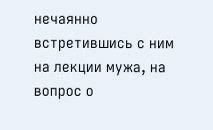нечаянно встретившись с ним на лекции мужа, на вопрос о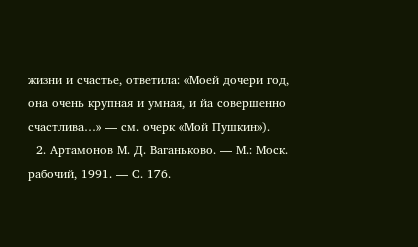жизни и счастье, ответила: «Моей дочери год, она очень крупная и умная, и йа совершенно счастлива…» — см. очерк «Мой Пушкин»).
  2. Артамонов М. Д. Ваганьково. — М.: Моск. рабочий, 1991. — С. 176.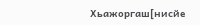Хьажоргаш[нисйе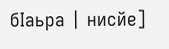бӀаьра | нисйе]